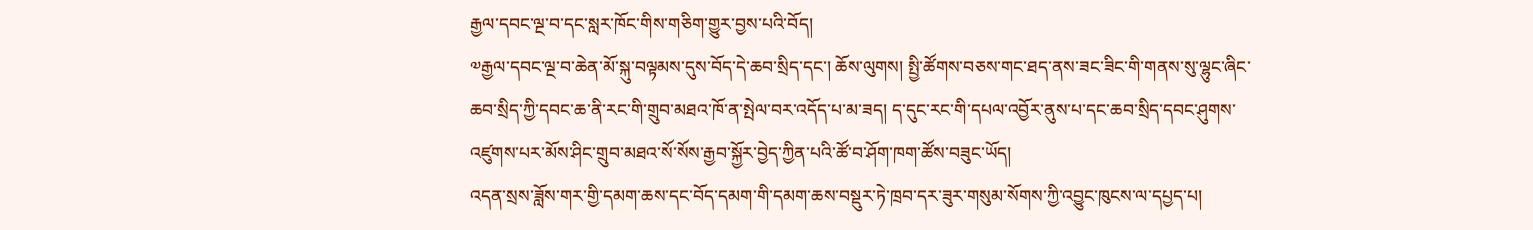རྒྱལ་དབང་ལྔ་བ་དང་སླར་ཁོང་གིས་གཅིག་གྱུར་བྱས་པའི་བོད།
༧རྒྱལ་དབང་ལྔ་བ་ཆེན་མོ་སྐུ་བལྟམས་དུས་བོད་དེ་ཆབ་སྲིད་དང་། ཆོས་ལུགས། སྤྱི་ཚོགས་བཅས་གང་ཐད་ནས་ཟང་ཟིང་གི་གནས་སུ་ལྷུང་ཞིང་ཆབ་སྲིད་ཀྱི་དབང་ཆ་ནི་རང་གི་གྲུབ་མཐའ་ཁོ་ན་སྤེལ་བར་འདོད་པ་མ་ཟད། ད་དུང་རང་གི་དཔལ་འབྱོར་ནུས་པ་དང་ཆབ་སྲིད་དབང་ཤུགས་འཛུགས་པར་མོས་ཤིང་གྲུབ་མཐའ་སོ་སོས་རྒྱབ་སྐྱོར་བྱེད་ཀྱིན་པའི་ཚོ་བ་ཤོག་ཁག་ཚོས་བཟུང་ཡོད།
འདན་སྲས་ཟློས་གར་གྱི་དམག་ཆས་དང་བོད་དམག་གི་དམག་ཆས་བསྡུར་ཏེ་ཁྲབ་དར་ཟུར་གསུམ་སོགས་ཀྱི་འབྱུང་ཁུངས་ལ་དཔྱད་པ།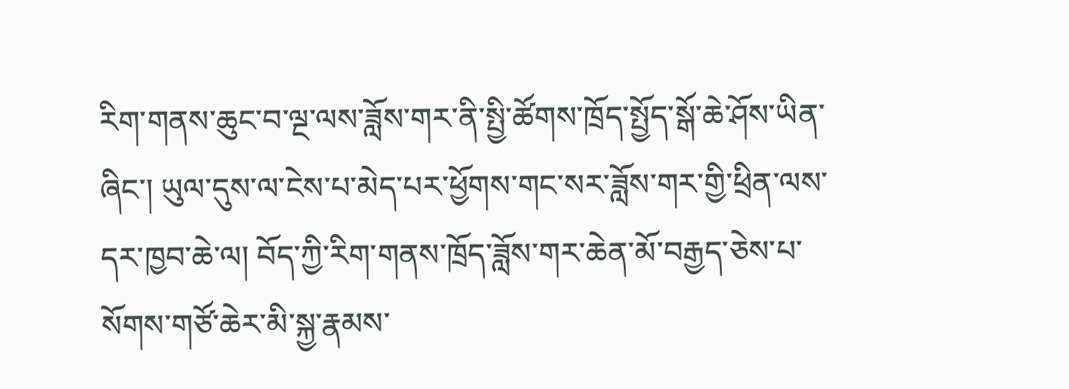རིག་གནས་ཆུང་བ་ལྔ་ལས་ཟློས་གར་ནི་སྤྱི་ཚོགས་ཁྲོད་སྤྱོད་སྒོ་ཆེ་ཤོས་ཡིན་ཞིང་། ཡུལ་དུས་ལ་ངེས་པ་མེད་པར་ཕྱོགས་གང་སར་ཟློས་གར་གྱི་ཕྲིན་ལས་དར་ཁྱབ་ཆེ་ལ། བོད་ཀྱི་རིག་གནས་ཁྲོད་ཟློས་གར་ཆེན་མོ་བརྒྱད་ཅེས་པ་སོགས་གཙོ་ཆེར་མི་སྐྱ་རྣམས་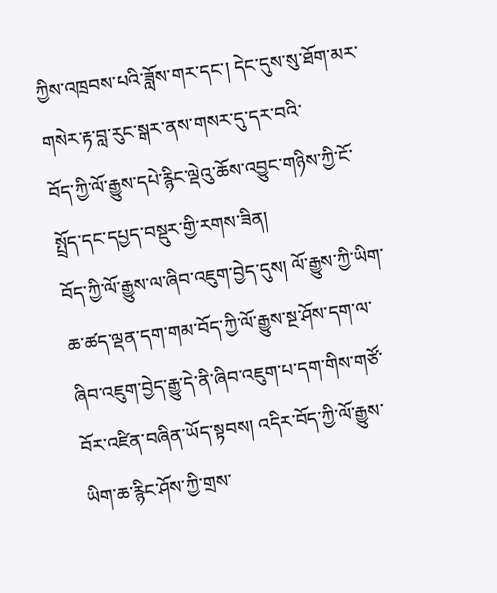ཀྱིས་འཁྲབས་པའི་ཟློས་གར་དང་། དེང་དུས་སུ་ཐོག་མར་གསེར་རྟ་བླ་རུང་སྒར་ནས་གསར་དུ་དར་བའི་
བོད་ཀྱི་ལོ་རྒྱུས་དཔེ་རྙིང་ལྡེའུ་ཆོས་འབྱུང་གཉིས་ཀྱི་ངོ་སྤྲོད་དང་དཔྱད་བསྡུར་གྱི་རགས་ཟིན།
བོད་ཀྱི་ལོ་རྒྱུས་ལ་ཞིབ་འཇུག་བྱེད་དུས། ལོ་རྒྱུས་ཀྱི་ཡིག་ཆ་ཚད་ལྡན་དག་གམ་བོད་ཀྱི་ལོ་རྒྱུས་སྔ་ཤོས་དག་ལ་ཞིབ་འཇུག་བྱེད་རྒྱུ་དེ་ནི་ཞིབ་འཇུག་པ་དག་གིས་གཙོ་བོར་འཛིན་བཞིན་ཡོད་སྟབས། འདིར་བོད་ཀྱི་ལོ་རྒྱུས་ཡིག་ཆ་རྙིང་ཤོས་ཀྱི་གྲས་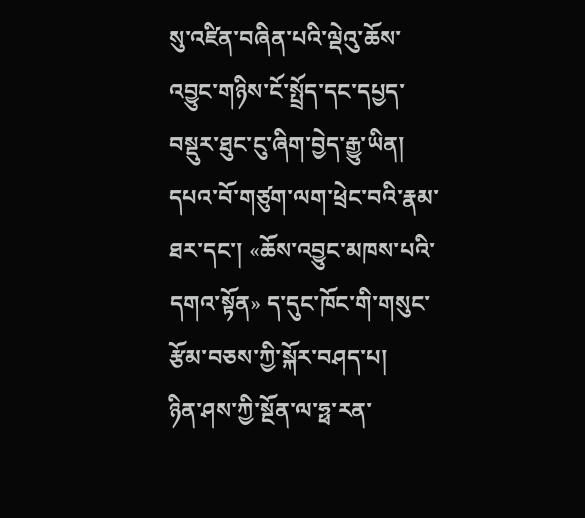སུ་འཛིན་བཞིན་པའི་ལྡེའུ་ཆོས་འབྱུང་གཉིས་ངོ་སྤྲོད་དང་དཔྱད་བསྡུར་ཐུང་ངུ་ཞིག་བྱེད་རྒྱུ་ཡིན།
དཔའ་བོ་གཙུག་ལག་ཕྲེང་བའི་རྣམ་ཐར་དང་། «ཆོས་འབྱུང་མཁས་པའི་དགའ་སྟོན» ད་དུང་ཁོང་གི་གསུང་རྩོམ་བཅས་ཀྱི་སྐོར་བཤད་པ།
ཉིན་ཤས་ཀྱི་སྔོན་ལ་ཧྥ་རན་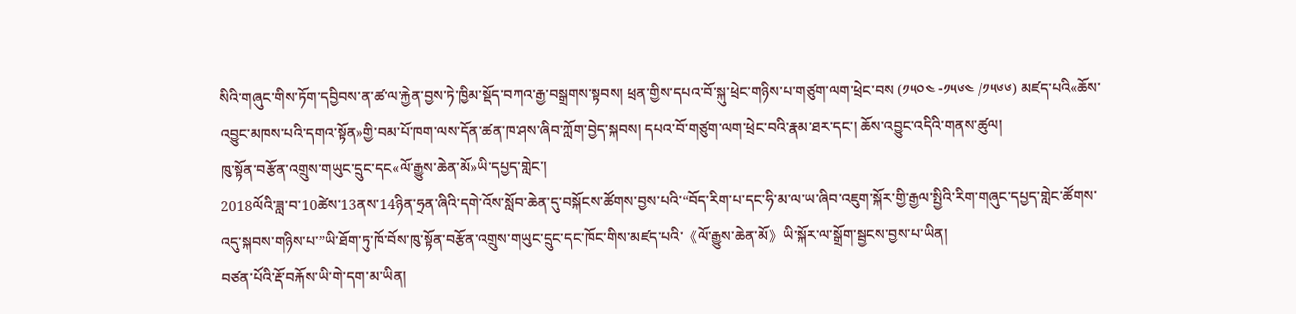སིའི་གཞུང་གིས་ཏོག་དབྱིབས་ན་ཚ་ལ་རྐྱེན་བྱས་ཏེ་ཁྱིམ་སྡོད་བཀའ་རྒྱ་བསྒྲགས་སྟབས། ཕྲན་གྱིས་དཔའ་བོ་སྐུ་ཕྲེང་གཉིས་པ་གཙུག་ལག་ཕྲེང་བས (༡༥༠༤ -༡༥༦༤ /༡༥༦༦) མཛད་པའི«ཆོས་འབྱུང་མཁས་པའི་དགའ་སྟོན»གྱི་བམ་པོ་ཁག་ལས་དོན་ཚན་ཁ་ཤས་ཞིབ་ཀློག་བྱེད་སྐབས། དཔའ་བོ་གཙུག་ལག་ཕྲེང་བའི་རྣམ་ཐར་དང་། ཆོས་འབྱུང་འདིའི་གནས་ཚུལ།
ཁུ་སྟོན་བརྩོན་འགྲུས་གཡུང་དྲུང་དང«ལོ་རྒྱུས་ཆེན་མོ»ཡི་དཔྱད་གླེང་།
2018ལོའི་ཟླ་བ་10ཚེས་13ནས་14ཉིན་ཧྲན་ཞིའི་དགེ་འོས་སློབ་ཆེན་དུ་བསྐོངས་ཚོགས་བྱས་པའི་“བོད་རིག་པ་དང་ཧི་མ་ལ་ཡ་ཞིབ་འཇུག་སྐོར་གྱི་རྒྱལ་སྤྱིའི་རིག་གཞུང་དཔྱད་གླེང་ཚོགས་འདུ་སྐབས་གཉིས་པ་”ཡི་ཐོག་ཏུ་ཁོ་བོས་ཁུ་སྟོན་བརྩོན་འགྲུས་གཡུང་དྲུང་དང་ཁོང་གིས་མཛད་པའི་《ལོ་རྒྱུས་ཆེན་མོ》ཡི་སྐོར་ལ་སྒྲོག་སྦྱངས་བྱས་པ་ཡིན།
བཙན་པོའི་རྡོ་བརྐོས་ཡི་གེ་དག་མ་ཡིན།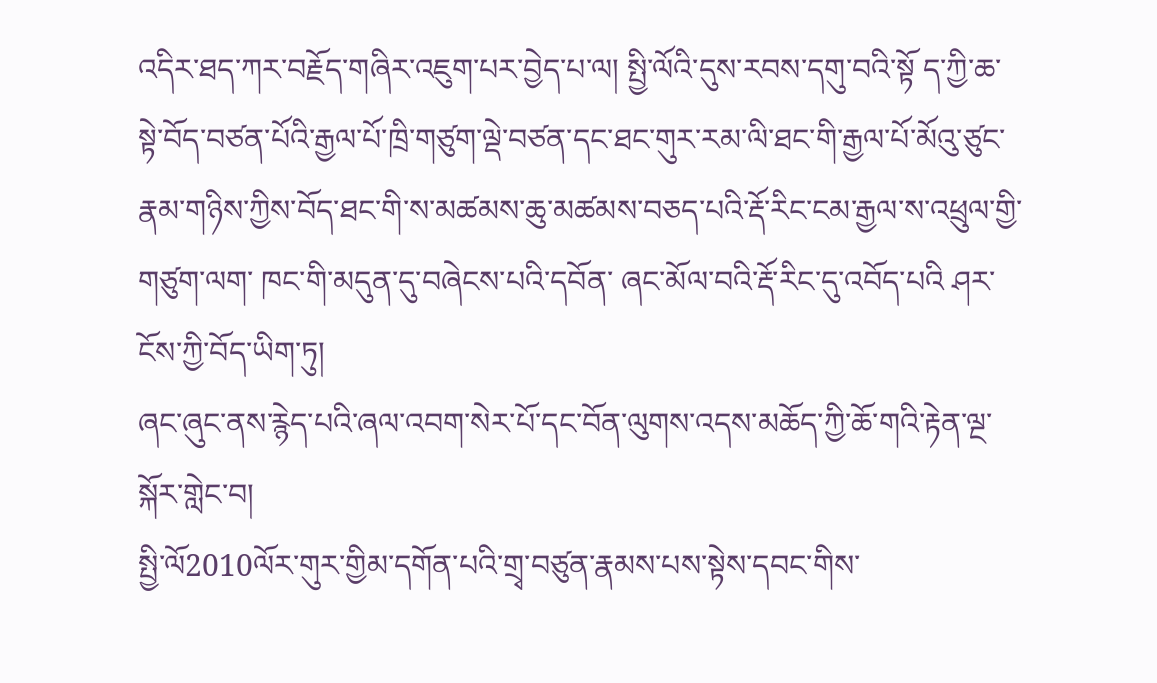འདིར་ཐད་ཀར་བརྗོད་གཞིར་འཇུག་པར་བྱེད་པ་ལ། སྤྱི་ལོའི་དུས་རབས་དགུ་བའི་སྟོ ད་ཀྱི་ཆ་སྟེ་བོད་བཙན་པོའི་རྒྱལ་པོ་ཁྲི་གཙུག་ལྡེ་བཙན་དང་ཐང་གུར་རམ་ལི་ཐང་གི་རྒྱལ་པོ་མོའུ་ཙུང་རྣམ་གཉིས་ཀྱིས་བོད་ཐང་གི་ས་མཚམས་ཆུ་མཚམས་བཅད་པའི་རྡོ་རིང་ངམ་རྒྱལ་ས་འཕྲུལ་གྱི་གཙུག་ལག་ ཁང་གི་མདུན་དུ་བཞེངས་པའི་དབོན་ ཞང་མོལ་བའི་རྡོ་རིང་དུ་འབོད་པའི ཤར་ངོས་ཀྱི་བོད་ཡིག་ཏུ།
ཞང་ཞུང་ནས་རྙེད་པའི་ཞལ་འབག་སེར་པོ་དང་བོན་ལུགས་འདས་མཆོད་ཀྱི་ཆོ་གའི་རྟེན་ལྔ་སྐོར་གླེང་བ།
སྤྱི་ལོ2010ལོར་གུར་གྱིམ་དགོན་པའི་གྲྭ་བཙུན་རྣམས་པས་སྟེས་དབང་གིས་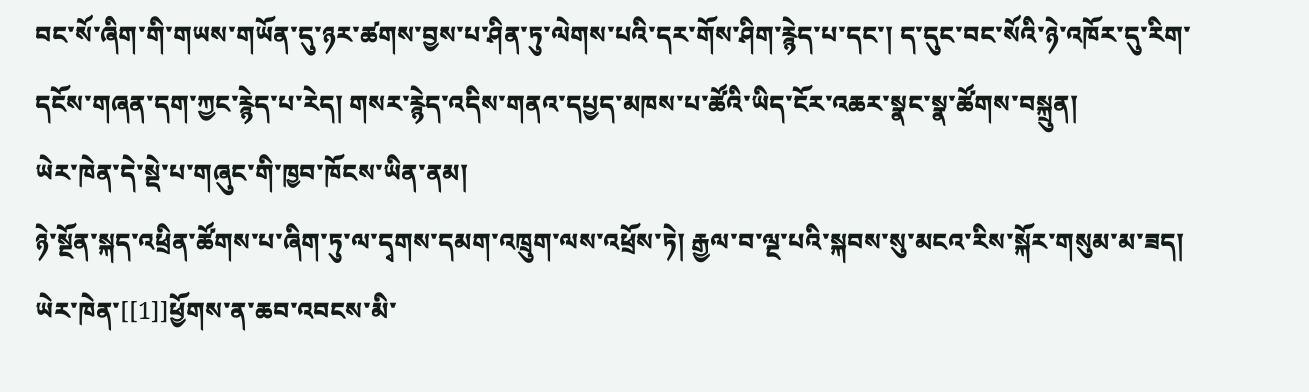བང་སོ་ཞིག་གི་གཡས་གཡོན་དུ་ཉར་ཚགས་བྱས་པ་ཤིན་ཏུ་ལེགས་པའི་དར་གོས་ཤིག་རྙེད་པ་དང་། ད་དུང་བང་སོའི་ཉེ་འཁོར་དུ་རིག་དངོས་གཞན་དག་ཀྱང་རྙེད་པ་རེད། གསར་རྙེད་འདིས་གནའ་དཔྱད་མཁས་པ་ཚོའི་ཡིད་ངོར་འཆར་སྣང་སྣ་ཚོགས་བསྐྲུན།
ཡེར་ཁེན་དེ་སྡེ་པ་གཞུང་གི་ཁྱབ་ཁོངས་ཡིན་ནམ།
ཉེ་སྔོན་སྐད་འཕྲིན་ཚོགས་པ་ཞིག་ཏུ་ལ་དྭགས་དམག་འཁྲུག་ལས་འཕྲོས་ཏེ། རྒྱལ་བ་ལྔ་པའི་སྐབས་སུ་མངའ་རིས་སྐོར་གསུམ་མ་ཟད། ཡེར་ཁེན་[[1]]ཕྱོགས་ན་ཆབ་འབངས་མི་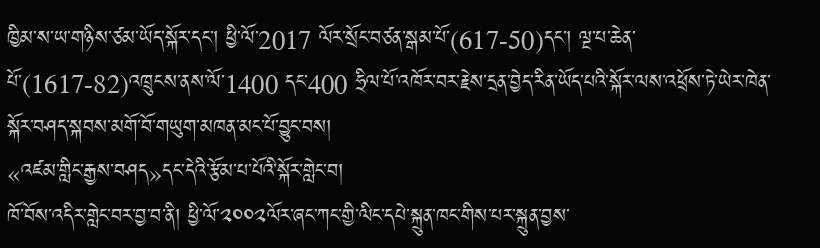ཁྱིམ་ས་ཡ་གཉིས་ཙམ་ཡོད་སྐོར་དང་། ཕྱི་ལོ་2017 ལོར་སྲོང་བཙན་སྒམ་པོ་(617-50)དང་། ལྔ་པ་ཆེན་པོ་(1617-82)འཁྲུངས་ནས་ལོ་1400 དང་400 ཧྲིལ་པོ་འཁོར་བར་རྗེས་དྲན་བྱེད་རིན་ཡོད་པའི་སྐོར་ལས་འཕྲོས་ཏེ་ཡེར་ཁེན་སྐོར་བཤད་སྐབས་མགོ་བོ་གཡུག་མཁན་མང་པོ་བྱུང་བས།
«འཛམ་གླིང་རྒྱས་བཤད»དང་དེའི་རྩོམ་པ་པོའི་སྐོར་གླེང་བ།
ཁོ་བོས་འདིར་གླེང་བར་བྱ་བ་ནི། ཕྱི་ལོ་༢༠༠༢ལོར་ཞང་ཀང་གྱི་ལིང་དཔེ་སྐྲུན་ཁང་གིས་པར་སྐྲུན་བྱས་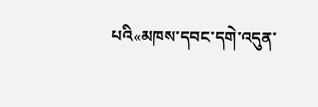པའི«མཁས་དབང་དགེ་འདུན་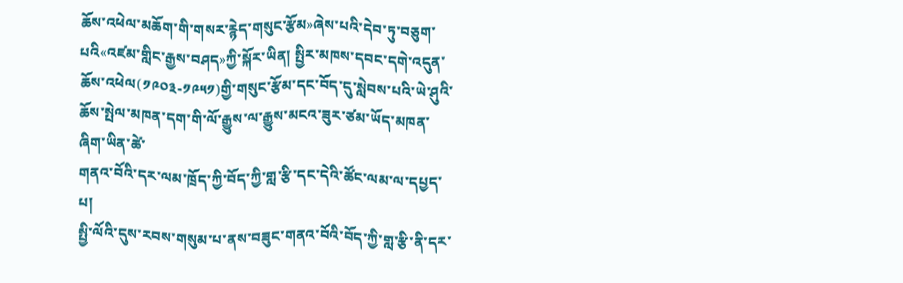ཆོས་འཕེལ་མཆོག་གི་གསར་རྙེད་གསུང་རྩོམ»ཞེས་པའི་དེབ་ཏུ་བཅུག་པའི«འཛམ་གླིང་རྒྱས་བཤད»ཀྱི་སྐོར་ཡིན། སྤྱིར་མཁས་དབང་དགེ་འདུན་ཆོས་འཕེལ(༡༩༠༣-༡༩༥༡)གྱི་གསུང་རྩོམ་དང་བོད་དུ་སླེབས་པའི་ཡེ་ཤུའི་ཆོས་སྤེལ་མཁན་དག་གི་ལོ་རྒྱུས་ལ་རྒྱུས་མངའ་ཟུར་ཙམ་ཡོད་མཁན་ཞིག་ཡིན་ཚེ་
གནའ་བོའི་དར་ལམ་ཁྲོད་ཀྱི་བོད་ཀྱི་གླ་རྩི་དང་དེའི་ཚོང་ལམ་ལ་དཔྱད་པ།
སྤྱི་ལོའི་དུས་རབས་གསུམ་པ་ནས་བཟུང་གནའ་བོའི་བོད་ཀྱི་གླ་རྩི་ནི་དར་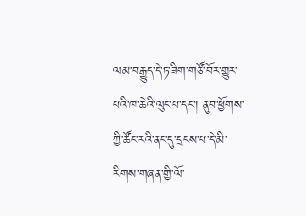ལམ་བརྒྱུད་དེ་ཏ་ཟིག་གཙོ་བོར་གྱུར་པའི་ཁ་ཆེའི་ལུང་པ་དང་། ནུབ་ཕྱོགས་ཀྱི་ཚོང་རའི་ནང་དུ་དྲངས་པ་དེ་མི་རིགས་གཞན་གྱི་ལོ་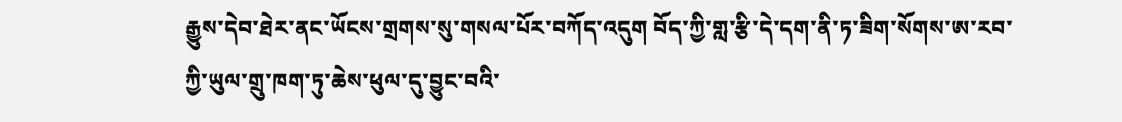རྒྱུས་དེབ་ཐེར་ནང་ཡོངས་གྲགས་སུ་གསལ་པོར་བཀོད་འདུག བོད་ཀྱི་གླ་རྩི་དེ་དག་ནི་ཏ་ཟིག་སོགས་ཨ་རབ་ཀྱི་ཡུལ་གྲུ་ཁག་ཏུ་ཆེས་ཕུལ་དུ་བྱུང་བའི་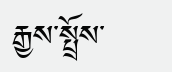རྒྱས་སྤྲོས་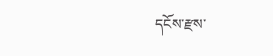དངོས་རྫས་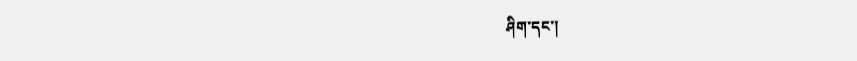ཤིག་དང་།